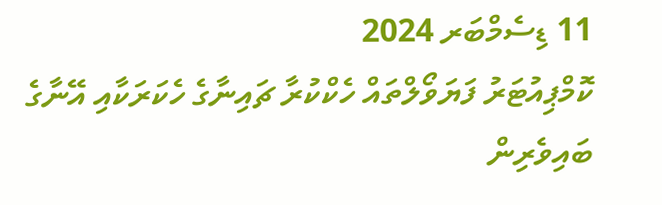11 ޑިސެމްބަރ 2024
ކޮމްޕިއުޓަރު ފަޔަވޯލްތައް ހެކްކުރާ ޗައިނާގެ ހެކަރަކާއި އޭނާގެ ބައިވެރިން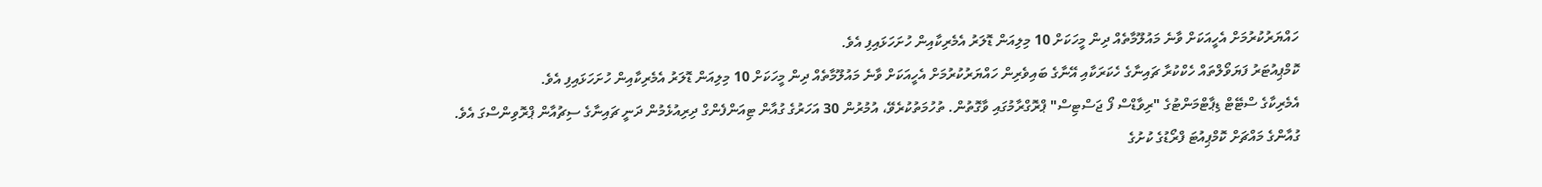ހައްޔަރުކުރުމަށް އެހީއަކަށް ވާނެ މައުލޫމާތެއް ދިން މީހަކަށް 10 މިލިއަން ޑޮލަރު އެމެރިކާއިން ހުށަހަޅައިފި އެވެ.
ކޮމްޕިއުޓަރު ފަޔަވޯލްތައް ހެކްކުރާ ޗައިނާގެ ހެކަރަކާއި އޭނާގެ ބައިވެރިން ހައްޔަރުކުރުމަށް އެހީއަކަށް ވާނެ މައުލޫމާތެއް ދިން މީހަކަށް 10 މިލިއަން ޑޮލަރު އެމެރިކާއިން ހުށަހަޅައިފި އެވެ.
އެމެރިކާގެ ސްޓޭޓް ޑިޕާޓްމަންޓުގެ "ރިވާޑްސް ފޯ ޖަސްޓިސް" ޕްރޮގްރާމުގައި ވާގޮތުން. ތުހުމަތުކުރެވޭ، އުމުރުން 30 އަހަރުގެ ގުއާން ޓިއަންފެންގް ދިރިއުޅެމުން ދަނީ ޗައިނާގެ ސިޗުއާން ޕްރޮވިންސްގަ އެވެ.
ގުއާންގެ މައްޗަށް ކޮމްޕިއުޓަ ފްރޯޑުގެ ކުށުގެ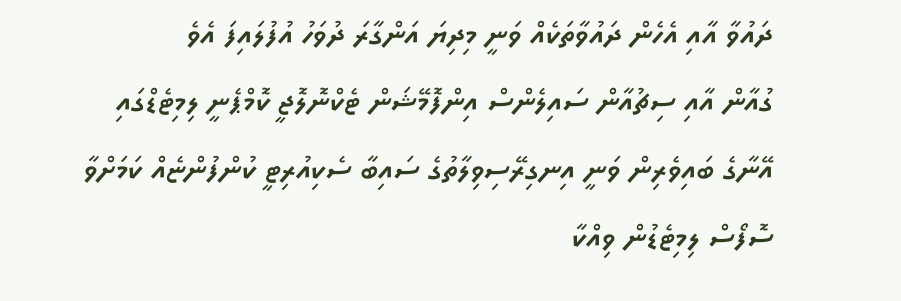ދައުވާ އާއި އެހެން ދައުވާތަކެއް ވަނީ މިދިޔަ އަންގާރަ ދުވަހު އުފުލައިފަ އެވެ
ގުއާން އާއި ސިޗުއާން ސައިލެންސް އިންފޮމޭޝަން ޓެކްނޮލޮޖީ ކޮމްޕެނީ ލިމިޓެޑްގައި އޭނާގެ ބައިވެރިން ވަނީ އިނގިރޭސިވިލާތުގެ ސައިބާ ސެކިއުރިޓީ ކުންފުންޏެއް ކަމަށްވާ ސޮފޯސް ލިމިޓެޑުން ވިއްކާ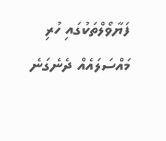ފަޔާވޯލްތަކުގައި ހުރި މައްސަލައެއް ދެނެގަނެ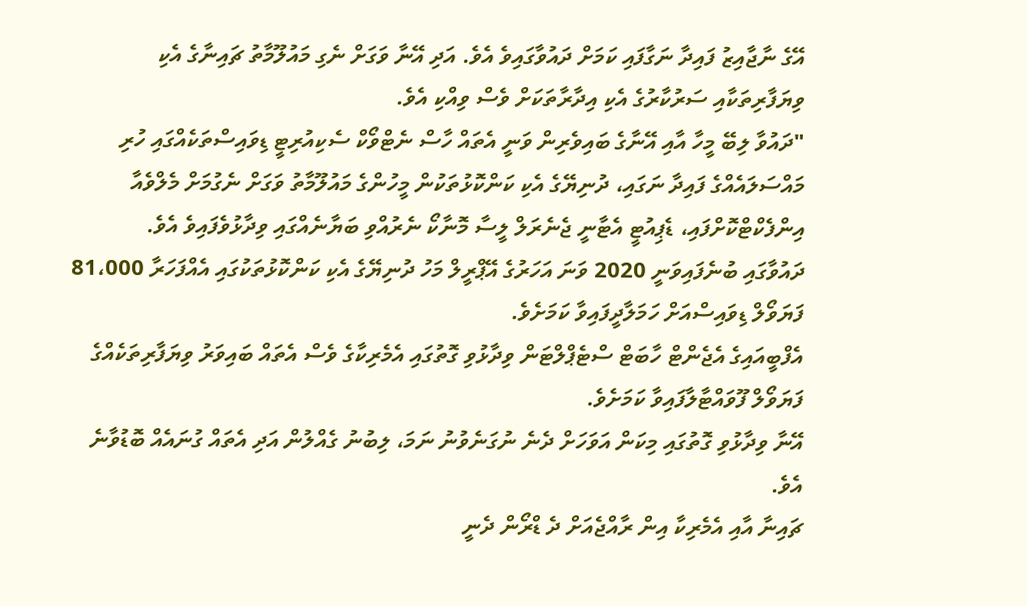އޭގެ ނާޖާއިޒު ފައިދާ ނަގާފައި ކަމަށް ދައުވާގައިވެ އެވެ. އަދި އޭނާ ވަގަށް ނެގި މައުލޫމާތު ޗައިނާގެ އެކި ވިޔަފާރިތަކާއި ސަރުކާރުގެ އެކި އިދާރާތަކަށް ވެސް ވިއްކި އެވެ.
"ދައުވާ ލިބޭ މީހާ އާއި އޭނާގެ ބައިވެރިން ވަނީ އެތައް ހާސް ނެޓްވޯކް ސެކިއުރިޓީ ޑިވައިސްތަކެއްގައި ހުރި މައްސަލައެއްގެ ފައިދާ ނަގައި، ދުނިޔޭގެ އެކި ކަންކޮޅުތަކުން މީހުންގެ މައުލޫމާތު ވަގަށް ނެގުމަށް މެލްވެއާ އިންފެކްޓްކޮށްފައި، ޑެޕިއުޓީ އެޓާނީ ޖެނެރަލް ލީސާ މޮނާކޯ ނެރުއްވި ބަޔާނެއްގައި ވިދާޅުވެފައިވެ އެވެ.
ދައުވާގައި ބުނެފައިވަނީ 2020 ވަނަ އަހަރުގެ އޭޕްރީލް މަހު ދުނިޔޭގެ އެކި ކަންކޮޅުތަކުގައި އެއްފަހަރާ 81،000 ފަޔަވޯލް ޑިވައިސްއަށް ހަމަލާދީފައިވާ ކަމަށެވެ.
އެފްބީއައިގެ އެޖެންޓް ހާބަޓް ސްޓެޕްލްޓަން ވިދާޅުވި ގޮތުގައި އެމެރިކާގެ ވެސް އެތައް ބައިވަރު ވިޔަފާރިތަކެއްގެ ފަޔަވޯލް ފޫވައްޓާލާފައިވާ ކަމަށެވެ.
އޭނާ ވިދާޅުވި ގޮތުގައި މިކަން އަވަހަށް ދެނެ ނުގަނެވުނު ނަމަ، ލިބުނު ގެއްލުން އަދި އެތައް ގުނައެއް ބޮޑުވާނެ އެވެ.
ޗައިނާ އާއި އެމެރިކާ އިން ރާއްޖެއަށް ދެ ޑްރޯން ދެނީ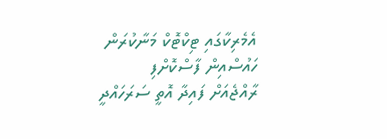އެމެރިކާގައި ޓިކްޓޮކް މަނާކުރަން ހައުސްއިން ފާސްކޮށްފި
ރާއްޖެއަށް ފައިދާ އޮތީ ސަރަހައްދީ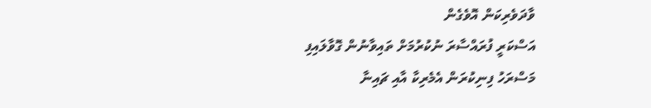ވާދަވެރިކަން އޮވެގެން
އަސްކަރީ ފުރައްސާރަ ނުކުރުމަށް ތައިވާނުން ގޮވާލައިފި
މަސްރަހު ފިނިކުރަން އެމެރިކާ އާއި ޗައިނާ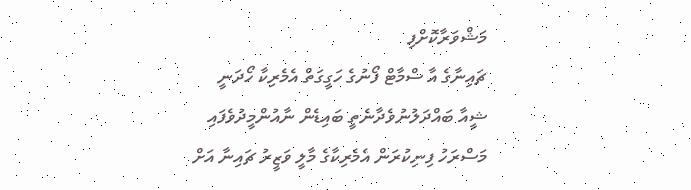މަޝްވަރާކޮށްފި
ޗައިނާގެ އާ ސްމާޓް ފޯނުގެ ހަގީގަތް އެމެރިކާ ހޯދަނީ
ޝީއާ ބައްދަލުނުވެދާނެތީ ބައިޑެން ނާއުންމީދުވެފައި
މަސްރަހު ފިނިކުރަން އެމެރިކާގެ މާލީ ވަޒީރު ޗައިނާ އަށް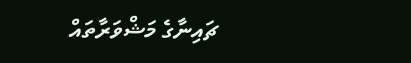ޗައިނާގެ މަޝްވަރާތައް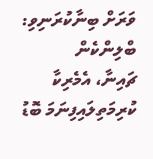ވަރަށް ބިނާކުރަނިވި: ބްލިންކެން
ޗައިނާ، އެމެރިކާ ކުރިމަތިލައިފިނަމަ ބޮޑު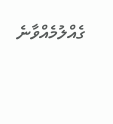ގެއްލުމެއްވާނެ